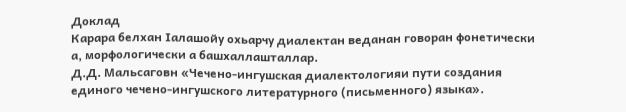Доклад
Карара белхан Iалашойу охьарчу диалектан веданан говоран фонетически а, морфологически а башхаллашталлар.
Д.Д. Мальсаговн «Чечено-ингушская диалектологияи пути создания единого чечено-ингушского литературного (письменного) языка».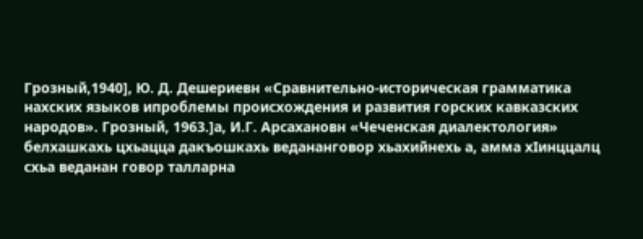Грозный,1940], Ю. Д. Дешериевн «Сравнительно-историческая грамматика нахских языков ипроблемы происхождения и развития горских кавказских народов». Грозный, 1963.]а, И.Г. Арсахановн «Чеченская диалектология» белхашкахь цхьацца дакъошкахь ведананговор хьахийнехь а, амма хӀинццалц схьа веданан говор талларна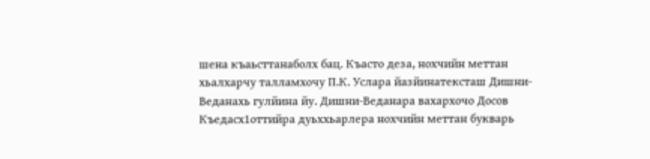шена къаьсттанаболх бац. Къасто деза, нохчийн меттан хьалхарчу талламхочу П.К. Услара йазйинатексташ Дишни-Веданахь гулйина йу. Дишни-Веданара вахархочо Досов Къедасх1оттийра дуьххьарлера нохчийн меттан букварь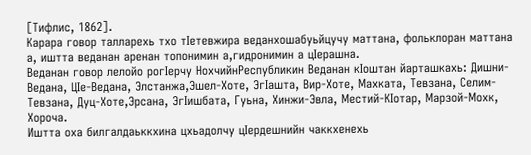[Тифлис, 1862].
Карара говор талларехь тхо тӀетевжира веданхошабуьйцучу маттана, фольклоран маттана а, иштта веданан аренан топонимин а,гидронимин а цӀерашна.
Веданан говор лелойо рогӀерчу НохчийнРеспубликин Веданан кӀоштан йарташкахь: Дишни-Ведана, ЦӀе-Ведана, Элстанжа,Эшел-Хоте, ЭгӀашта, Вир-Хоте, Махката, Тевзана, Селим-Тевзана, Дуц-Хоте,Эрсана, ЭгӀишбата, Гуьна, Хинжи-Эвла, Местий-КӀотар, Марзой-Мохк, Хороча.
Иштта оха билгалдаьккхина цхьадолчу цӀердешнийн чаккхенехь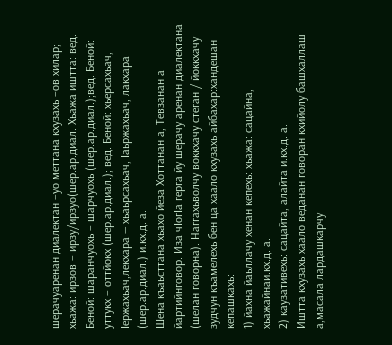шерачуаренан диалектан –уо меттана кхузахь –ов хилар; хьажа: ирзов – ирзу/ирзуо(шер.ар.диал. Хьажа иштта: вед. Беной: шаранчуохь – шарчуохь (шер.ар.диал.);вед. Беной: уттукх – оттйокх (шер.ар.диал.); вед. Беной: хьерсахьач, Ӏержахьач,лекхара — хьаьрсахьач, Ӏаьржахьач, лакхара (шер.ар.диал.) и.кх.д. а.
Шена къаьсттана хьахо йеза Хоттанан а, Тевзанан а йартийнговор. Иза чӀогӀа герга йу шерачу аренан диалектана (шелан говорна). Наггахьволчу воккхачу стеган / йоккхачу зудчун къамелехь бен ца хаало кхузахь айбахар:хандешан кепашкахь:
1) йахна йаьллачу хенан кепехь: хьажа: сацайна, хьажайнаи.кх.д. а.
2) каузативехь: сацайта, алайта и.кх.д. а.
Иштта кхузахь хаало веданан говоран кхийолу башхаллаш а,масала лардашкарчу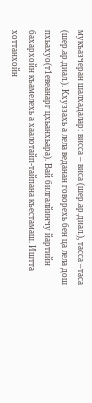мукъазчеран шалхадалар: висса – виса (шер.ар.диал.), тасса –таса (шер.ар.диал.). Кхуззахь а лела веданан говорехь бен ца лела дош пхьахуо(т1евеанарг цхьанхьара). Вай билгалйинчу йартийн бахархойн къамелехь а хаалотайп-тайпана къестамаш. Иштта хоттанхойн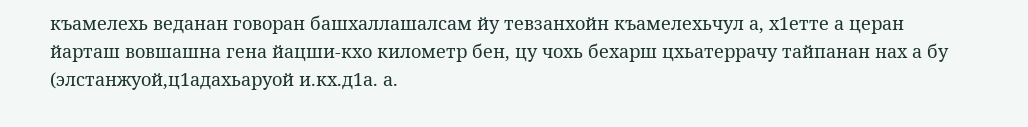къамелехь веданан говоран башхаллашалсам йу тевзанхойн къамелехьчул а, х1етте а церан йарташ вовшашна гена йацши-кхо километр бен, цу чохь бехарш цхьатеррачу тайпанан нах а бу (элстанжуой,ц1адахьаруой и.кх.д1а. а.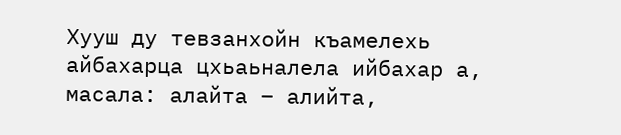Хууш ду тевзанхойн къамелехь айбахарца цхьаьналела ийбахар а, масала: алайта – алийта,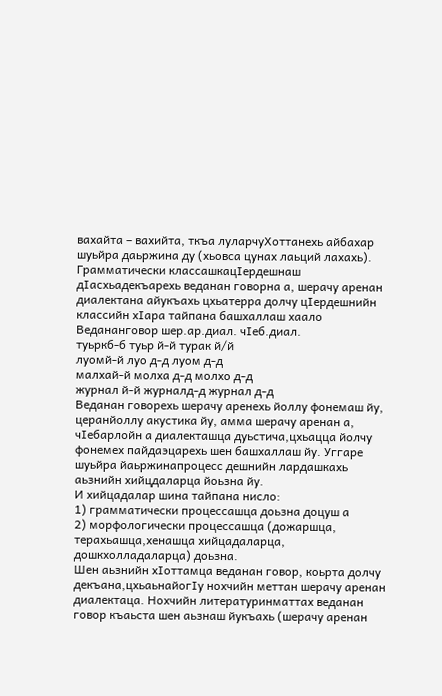вахайта – вахийта, ткъа луларчуХоттанехь айбахар шуьйра даьржина ду (хьовса цунах лаьций лахахь).
Грамматически классашкацӀердешнаш дӀасхьадекъарехь веданан говорна а, шерачу аренан диалектана айукъахь цхьатерра долчу цӀердешнийн классийн хӀара тайпана башхаллаш хаало
Ведананговор шер.ар.диал. чӀеб.диал.
туьркб-б туьр й-й турак й/й
луомй-й луо д-д луом д-д
малхай-й молха д-д молхо д-д
журнал й-й журналд-д журнал д-д
Веданан говорехь шерачу аренехь йоллу фонемаш йу, церанйоллу акустика йу, амма шерачу аренан а, чӀебарлойн а диалекташца дуьстича,цхьацца йолчу фонемех пайдаэцарехь шен башхаллаш йу. Уггаре шуьйра йаьржинапроцесс дешнийн лардашкахь аьзнийн хийцдаларца йоьзна йу.
И хийцадалар шина тайпана нисло:
1) грамматически процессашца доьзна доцуш а
2) морфологически процессашца (дожаршца, терахьашца,хенашца хийцадаларца, дошкхолладаларца) доьзна.
Шен аьзнийн хӀоттамца веданан говор, коьрта долчу декъана,цхьаьнайогӀу нохчийн меттан шерачу аренан диалектаца. Нохчийн литературинматтах веданан говор къаьста шен аьзнаш йукъахь (шерачу аренан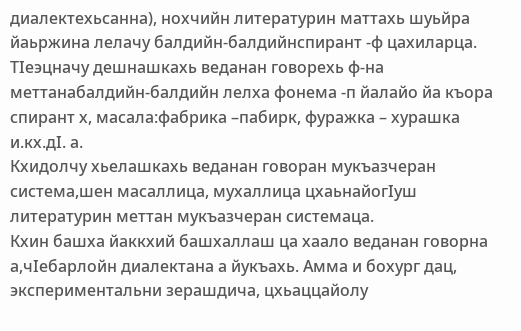диалектехьсанна), нохчийн литературин маттахь шуьйра йаьржина лелачу балдийн-балдийнспирант -ф цахиларца. ТӀеэцначу дешнашкахь веданан говорехь ф-на меттанабалдийн-балдийн лелха фонема -п йалайо йа къора спирант х, масала:фабрика –пабирк, фуражка – хурашка и.кх.дӀ. а.
Кхидолчу хьелашкахь веданан говоран мукъазчеран система,шен масаллица, мухаллица цхаьнайогӀуш литературин меттан мукъазчеран системаца.
Кхин башха йаккхий башхаллаш ца хаало веданан говорна а,чӀебарлойн диалектана а йукъахь. Амма и бохург дац, экспериментальни зерашдича, цхьаццайолу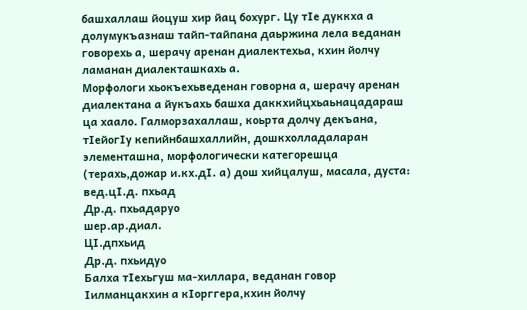башхаллаш йоцуш хир йац бохург. Цу тӀе дуккха а долумукъазнаш тайп-тайпана даьржина лела веданан говорехь а, шерачу аренан диалектехьа, кхин йолчу ламанан диалекташкахь а.
Морфологи хьокъехьведенан говорна а, шерачу аренан диалектана а йукъахь башха даккхийцхьаьнацадараш ца хаало. Галморзахаллаш, коьрта долчу декъана, тӀейогӀу кепийнбашхаллийн, дошкхолладаларан элементашна, морфологически категорешца (терахь,дожар и.кх.дӀ. а) дош хийцалуш, масала, дуста:
вед.цӀ.д. пхьад
Др.д. пхьадаруо
шер.ар.диал.
ЦI.дпхьид
Др.д. пхьидуо
Балха тIехьгуш ма-хиллара, веданан говор Iилманцакхин а кIорггера,кхин йолчу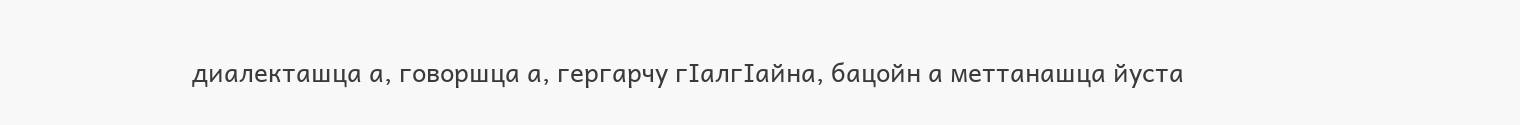диалекташца а, говоршца а, гергарчу гIалгIайна, бацойн а меттанашца йуста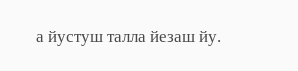а йустуш талла йезаш йу.